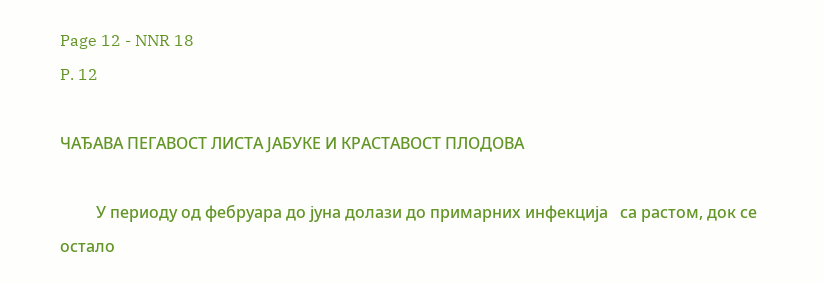Page 12 - NNR 18
P. 12

ЧАЂАВА ПЕГАВОСТ ЛИСТА ЈАБУКЕ И КРАСТАВОСТ ПЛОДОВА

         У периоду од фебруара до јуна долази до примарних инфекција   са растом, док се остало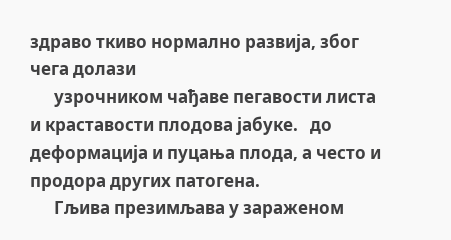здраво ткиво нормално развија, због чега долази
      узрочником чађаве пегавости листа  и краставости плодова јабуке.   до деформација и пуцања плода, а често и продора других патогена.
      Гљива презимљава у зараженом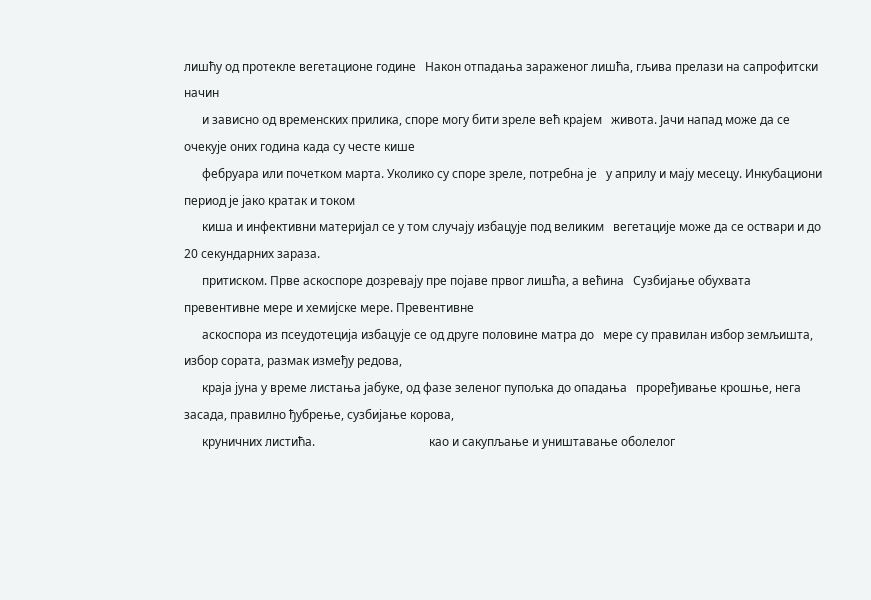лишћу од протекле вегетационе године   Након отпадања зараженог лишћа, гљива прелази на сапрофитски начин
      и зависно од временских прилика, споре могу бити зреле већ крајем   живота. Јачи напад може да се очекује оних година када су честе кише
      фебруара или почетком марта. Уколико су споре зреле, потребна је   у априлу и мају месецу. Инкубациони период је јако кратак и током
      киша и инфективни материјал се у том случају избацује под великим   вегетације може да се оствари и до 20 секундарних зараза.
      притиском. Прве аскоспоре дозревају пре појаве првог лишћа, а већина   Сузбијање обухвата превентивне мере и хемијске мере. Превентивне
      аскоспора из псеудотеција избацује се од друге половине матра до   мере су правилан избор земљишта, избор сората, размак између редова,
      краја јуна у време листања јабуке, од фазе зеленог пупољка до опадања   проређивање крошње, нега засада, правилно ђубрење, сузбијање корова,
      круничних листића.                                      као и сакупљање и уништавање оболелог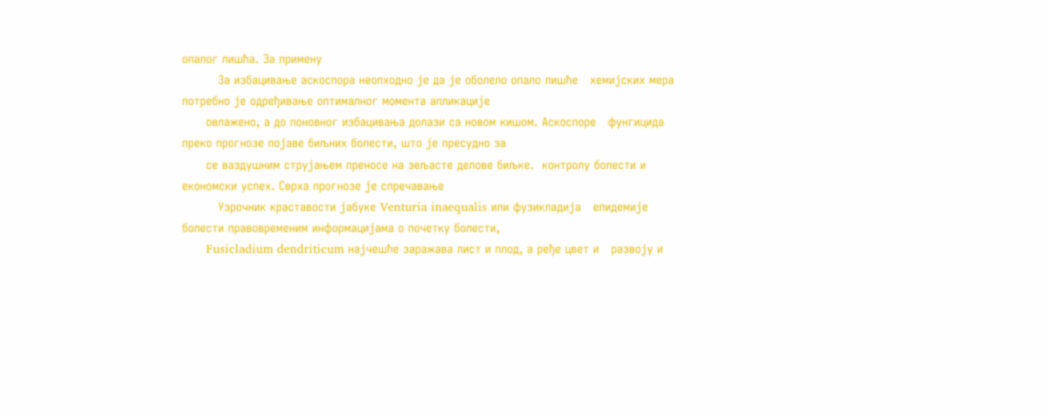опалог лишћа. За примену
         За избацивање аскоспора неопходно је да је оболело опало лишће   хемијских мера потребно је одређивање оптималног момента апликације
      овлажено, а до поновног избацивања долази са новом кишом. Аскоспоре   фунгицида преко прогнозе појаве биљних болести, што је пресудно за
      се ваздушним струјањем преносе на зељасте делове биљке.  контролу болести и економски успех. Сврха прогнозе је спречавање
         Узрочник краставости јабуке Venturia inaequalis или фузикладија   епидемије болести правовременим информацијама о почетку болести,
      Fusicladium dendriticum најчешће заражава лист и плод, а ређе цвет и   развоју и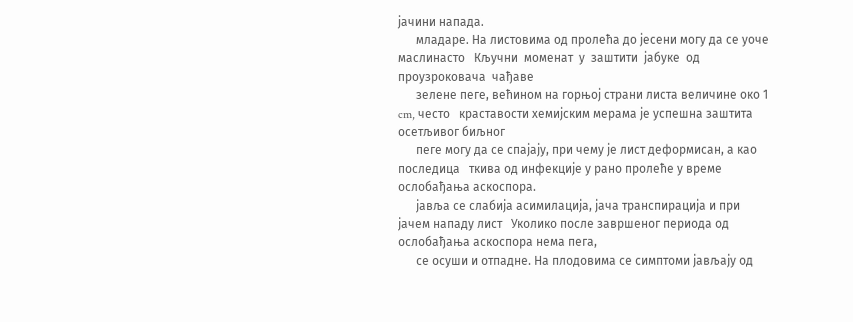јачини напада.
      младаре. На листовима од пролећа до јесени могу да се уоче маслинасто   Кључни  моменат  у  заштити  јабуке  од  проузроковача  чађаве
      зелене пеге, већином на горњој страни листа величине око 1 cm, често   краставости хемијским мерама је успешна заштита осетљивог биљног
      пеге могу да се спајају, при чему је лист деформисан, а као последица   ткива од инфекције у рано пролеће у време ослобађања аскоспора.
      јавља се слабија асимилација, јача транспирација и при јачем нападу лист   Уколико после завршеног периода од ослобађања аскоспора нема пега,
      се осуши и отпадне. На плодовима се симптоми јављају од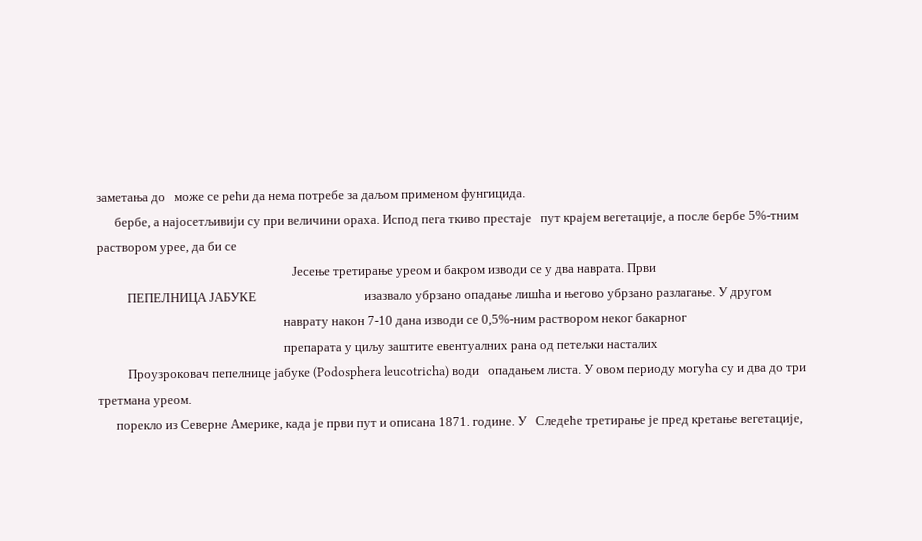заметања до   може се рећи да нема потребе за даљом применом фунгицида.
      бербе, а најосетљивији су при величини ораха. Испод пега ткиво престаје   пут крајем вегетације, а после бербе 5%-тним раствором урее, да би се
                                                                 Јесење третирање уреом и бакром изводи се у два наврата. Први
          ПЕПЕЛНИЦА ЈАБУКЕ                                    изазвало убрзано опадање лишћа и његово убрзано разлагање. У другом
                                                              наврату након 7-10 дана изводи се 0,5%-ним раствором неког бакарног
                                                              препарата у циљу заштите евентуалних рана од петељки насталих
          Проузроковач пепелнице јабуке (Podosphera leucotricha) води   опадањем листа. У овом периоду могућа су и два до три третмана уреом.
      порекло из Северне Америке, када је први пут и описана 1871. године. У   Следеће третирање је пред кретање вегетације,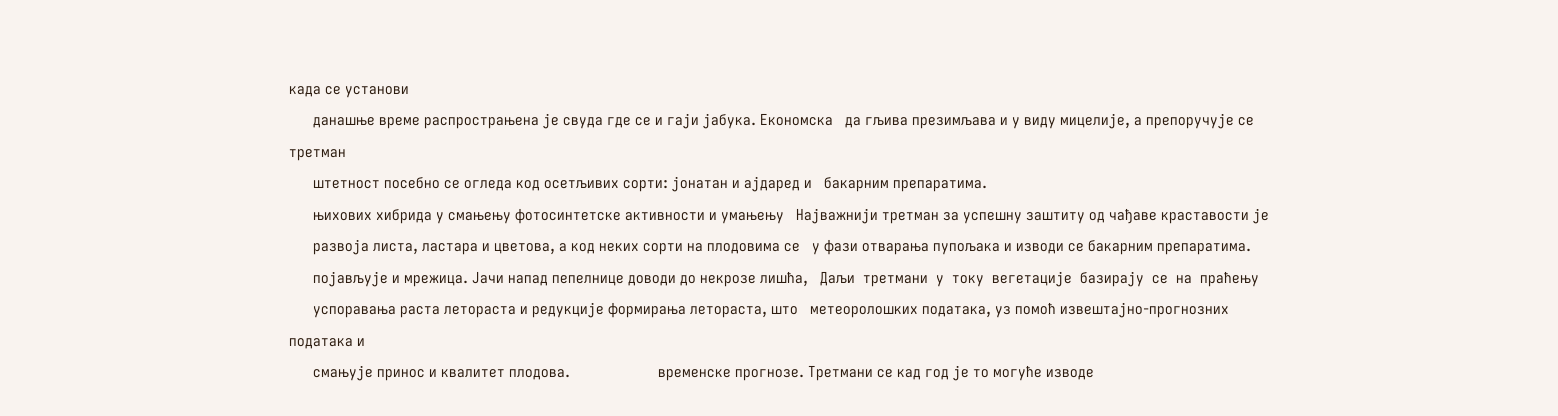када се установи
      данашње време распрострањена је свуда где се и гаји јабука. Економска   да гљива презимљава и у виду мицелије, а препоручује се третман
      штетност посебно се огледа код осетљивих сорти: јонатан и ајдаред и   бакарним препаратима.
      њихових хибрида у смањењу фотосинтетске активности и умањењу   Најважнији третман за успешну заштиту од чађаве краставости је
      развоја листа, ластара и цветова, а код неких сорти на плодовима се   у фази отварања пупољака и изводи се бакарним препаратима.
      појављује и мрежица. Јачи напад пепелнице доводи до некрозе лишћа,   Даљи  третмани  у  току  вегетације  базирају  се  на  праћењу
      успоравања раста летораста и редукције формирања летораста, што   метеоролошких података, уз помоћ извештајно-прогнозних података и
      смањује принос и квалитет плодова.                      временске прогнозе. Третмани се кад год је то могуће изводе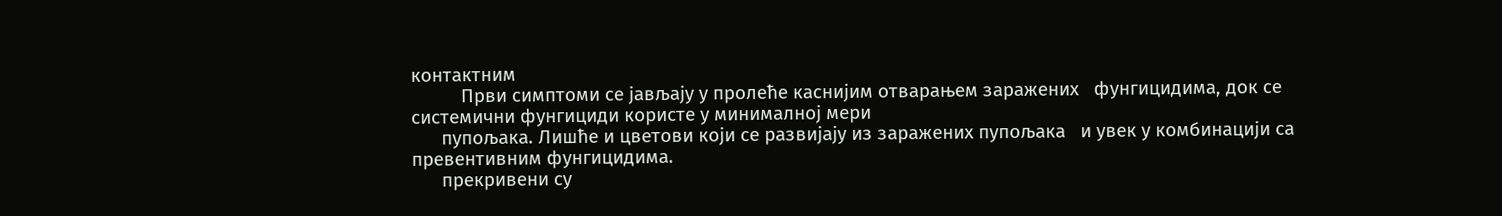контактним
          Први симптоми се јављају у пролеће каснијим отварањем заражених   фунгицидима, док се системични фунгициди користе у минималној мери
      пупољака. Лишће и цветови који се развијају из заражених пупољака   и увек у комбинацији са превентивним фунгицидима.
      прекривени су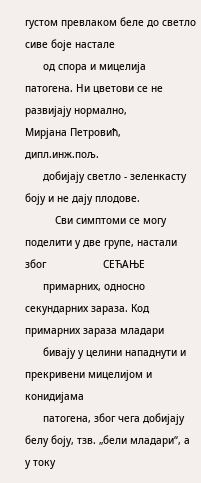густом превлаком беле до светло сиве боје настале
      од спора и мицелија патогена. Ни цветови се не развијају нормално,                 Мирјана Петровић, дипл.инж.пољ.
      добијају светло - зеленкасту боју и не дају плодове.
          Сви симптоми се могу поделити у две групе, настали због                   СЕЋАЊЕ
      примарних, односно секундарних зараза. Код примарних зараза младари
      бивају у целини нападнути и прекривени мицелијом и конидијама
      патогена, због чега добијају белу боју, тзв. „бели младари“, а у току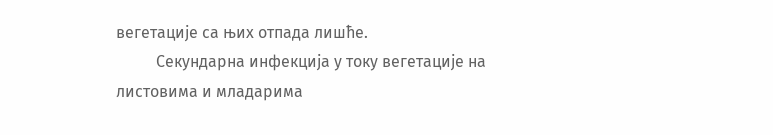вегетације са њих отпада лишће.
          Секундарна инфекција у току вегетације на листовима и младарима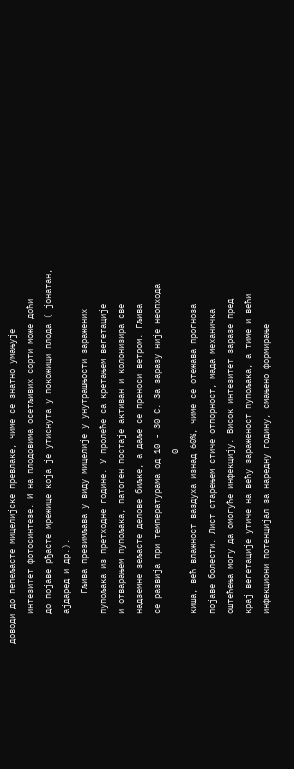доводи до пепељасте мицелијске превлаке, чиме се знатно умањује
      интезитет фотосинтезе. И на плодовима осетљивих сорти може доћи
      до појаве рђасте мрежице која је утиснута у покожици плода ( јонатан,
      ајдаред и др.).
          Гљива презимљава у виду мицелије у унутрашњости заражених
      пупољака из претходне године. У пролеће са кретањем вегетације
      и отварањем пупољака, патоген постаје активан и колонизира све
      надземне зељасте делове биљке, а даље се преноси ветром. Гљива
      се развија при температурама од 10 - 30 С. За заразу није неопхода
                                      0
      киша, већ влажност ваздуха изнад 60%, чиме се отежава прогноза
      појаве болести. Лист старењем стиче отпорност, мада механичка
      оштећења могу да омогуће инфекцију. Висок интезитет заразе пред
      крај вегетације утиче на већу зараженост пупољака, а тиме и већи
      инфекциони потенцијал за наредну годину, смањено формирање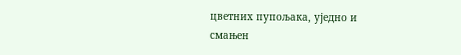цветних пупољака, уједно и смањен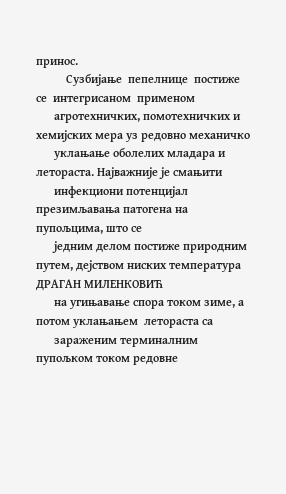принос.
          Сузбијање  пепелнице  постиже  се  интегрисаном  применом
      агротехничких, помотехничких и хемијских мера уз редовно механичко
      уклањање оболелих младара и летораста. Најважније је смањити
      инфекциони потенцијал презимљавања патогена на пупољцима, што се
      једним делом постиже природним путем, дејством ниских температура   ДРАГАН МИЛЕНКОВИЋ
      на угињавање спора током зиме, а потом уклањањем  летораста са
      зараженим терминалним пупољком током редовне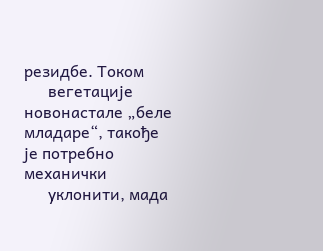резидбе. Током
      вегетације новонастале „беле младаре“, такође је потребно механички
      уклонити, мада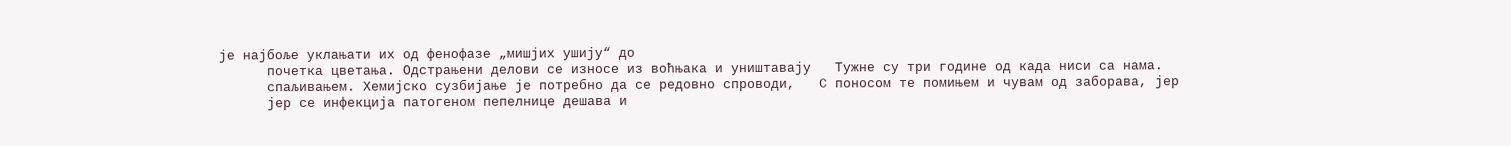је најбоље уклањати их од фенофазе „мишјих ушију“ до
      почетка цветања. Одстрањени делови се износе из воћњака и уништавају   Тужне су три године од када ниси са нама.
      спаљивањем. Хемијско сузбијање је потребно да се редовно спроводи,   С поносом те помињем и чувам од заборава, јер
      јер се инфекција патогеном пепелнице дешава и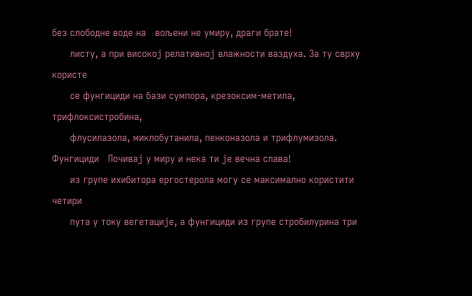без слободне воде на   вољени не умиру, драги брате!
      листу, а при високој релативној влажности ваздуха. За ту сврху користе
      се фунгициди на бази сумпора, крезоксим-метила, трифлоксистробина,
      флусилазола, миклобутанила, пенконазола и трифлумизола. Фунгициди   Почивај у миру и нека ти је вечна слава!
      из групе ихибитора ергостерола могу се максимално користити четири
      пута у току вегетације, а фунгициди из групе стробилурина три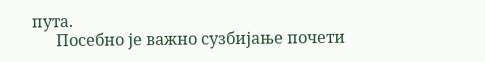пута.
      Посебно је важно сузбијање почети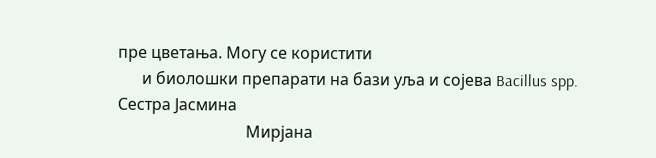пре цветања. Могу се користити
      и биолошки препарати на бази уља и сојева Bacillus spp.                                       Сестра Јасмина
                                Мирјана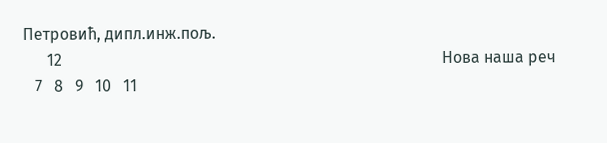Петровић, дипл.инж.пољ.
      12                                                                                               Нова наша реч
   7   8   9   10   11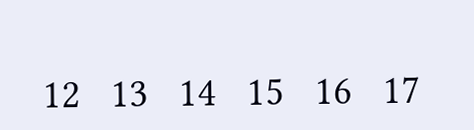12   13   14   15   16   17